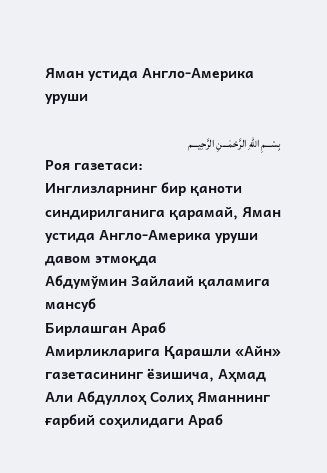Яман устида Англо-Америка уруши

بِسْـــمِ اللهِ الرَّحْمٰـــنِ الرَّحِيـــم
Роя газетаси:
Инглизларнинг бир қаноти синдирилганига қарамай, Яман устида Англо-Америка уруши давом этмоқда
Абдумўмин Зайлаий қаламига мансуб
Бирлашган Араб Амирликларига Қарашли «Айн» газетасининг ёзишича, Аҳмад Али Абдуллоҳ Солиҳ Яманнинг ғарбий соҳилидаги Араб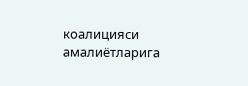коалицияси амалиётларига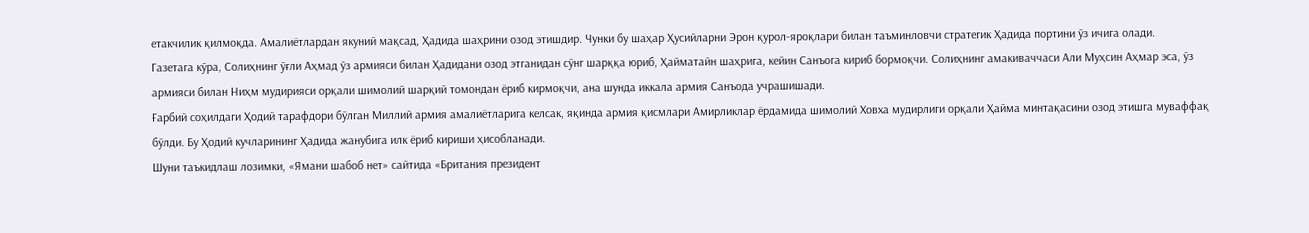етакчилик қилмоқда. Амалиётлардан якуний мақсад, Ҳадида шаҳрини озод этишдир. Чунки бу шаҳар Ҳусийларни Эрон қурол-яроқлари билан таъминловчи стратегик Ҳадида портини ўз ичига олади.
Газетага кўра, Солиҳнинг ўғли Аҳмад ўз армияси билан Ҳадидани озод этганидан сўнг шарққа юриб, Ҳайматайн шаҳрига, кейин Санъога кириб бормоқчи. Солиҳнинг амакиваччаси Али Муҳсин Аҳмар эса, ўз армияси билан Ниҳм мудирияси орқали шимолий шарқий томондан ёриб кирмоқчи, ана шунда иккала армия Санъода учрашишади.
Ғарбий соҳилдаги Ҳодий тарафдори бўлган Миллий армия амалиётларига келсак, яқинда армия қисмлари Амирликлар ёрдамида шимолий Ховха мудирлиги орқали Ҳайма минтақасини озод этишга муваффақ бўлди. Бу Ҳодий кучларининг Ҳадида жанубига илк ёриб кириши ҳисобланади.
Шуни таъкидлаш лозимки, «Ямани шабоб нет» сайтида «Британия президент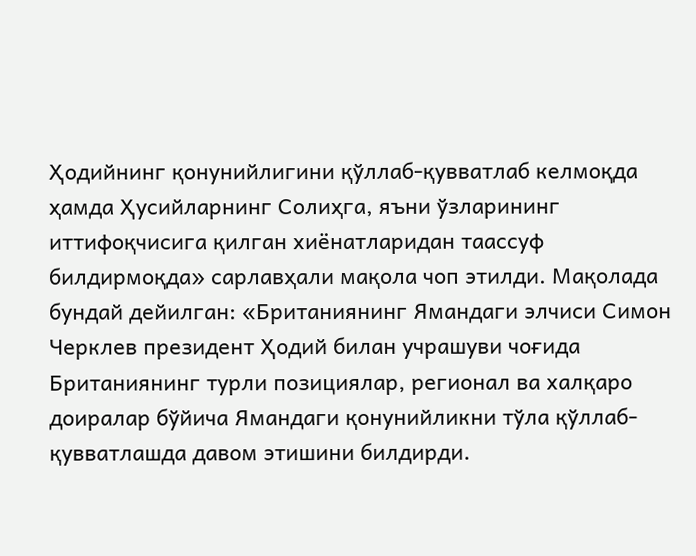Ҳодийнинг қонунийлигини қўллаб-қувватлаб келмоқда ҳамда Ҳусийларнинг Солиҳга, яъни ўзларининг иттифоқчисига қилган хиёнатларидан таассуф билдирмоқда» сарлавҳали мақола чоп этилди. Мақолада бундай дейилган: «Британиянинг Ямандаги элчиси Симон Черклев президент Ҳодий билан учрашуви чоғида Британиянинг турли позициялар, регионал ва халқаро доиралар бўйича Ямандаги қонунийликни тўла қўллаб-қувватлашда давом этишини билдирди.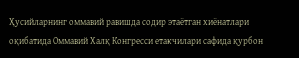Ҳусийларнинг оммавий равишда содир этаётган хиёнатлари оқибатида Оммавий Халқ Конгресси етакчилари сафида қурбон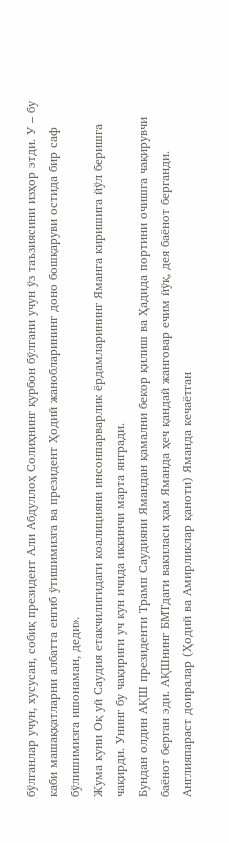бўлганлар учун, хусусан, собиқ президент Али Абдуллоҳ Солиҳнинг қурбон бўлгани учун ўз таъзиясини изҳор этди. У – бу каби машаққатларни албатта енгиб ўтишимизга ва президент Ҳодий жанобларининг доно бошқаруви остида бир саф бўлишимизга ишонаман, деди».
Жума куни Оқ уй Саудия етакчилигидаги коалицияни инсонпарварлик ёрдамларининг Яманга киришига йўл беришга чақирди. Унинг бу чақириғи уч кун ичида иккинчи марта янгради.
Бундан олдин АҚШ президенти Трамп Саудияни Ямандан қамални бекор қилиш ва Ҳадида портини очишга чақирувчи баёнот берган эди. АҚШнинг БМТдаги вакиласи ҳам Яманда ҳеч қандай жанговар ечим йўқ, дея баёнот берганди.
Англияпараст доиралар (Ҳодий ва Амирликлар қаноти) Яманда кечаётган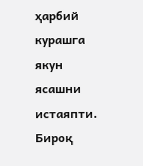ҳарбий курашга якун ясашни истаяпти. Бироқ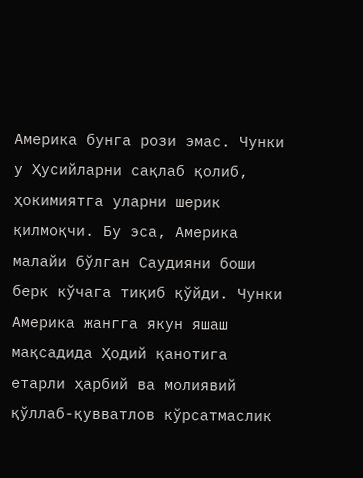Америка бунга рози эмас. Чунки у Ҳусийларни сақлаб қолиб, ҳокимиятга уларни шерик қилмоқчи. Бу эса, Америка малайи бўлган Саудияни боши берк кўчага тиқиб қўйди. Чунки Америка жангга якун яшаш мақсадида Ҳодий қанотига етарли ҳарбий ва молиявий қўллаб-қувватлов кўрсатмаслик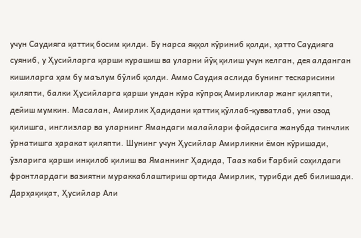учун Саудияга қаттиқ босим қилди. Бу нарса яққол кўриниб қолди, ҳатто Саудияга суяниб, у Ҳусийларга қарши курашиш ва уларни йўқ қилиш учун келган, дея алданган кишиларга ҳам бу маълум бўлиб қолди. Аммо Саудия аслида бунинг тескарисини қиляпти, балки Ҳусийларга қарши ундан кўра кўпроқ Амирликлар жанг қиляпти, дейиш мумкин. Масалан, Амирлик Ҳадидани қаттиқ қўллаб-қувватлаб, уни озод қилишга, инглизлар ва уларнинг Ямандаги малайлари фойдасига жанубда тинчлик ўрнатишга ҳаракат қиляпти. Шунинг учун Ҳусийлар Амирликни ёмон кўришади, ўзларига қарши инқилоб қилиш ва Яманнинг Ҳадида, Тааз каби Ғарбий соҳилдаги фронтлардаги вазиятни мураккаблаштириш ортида Амирлик, турибди деб билишади.
Дарҳақиқат, Ҳусийлар Али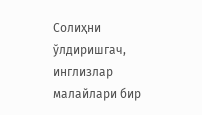Солиҳни ўлдиришгач, инглизлар малайлари бир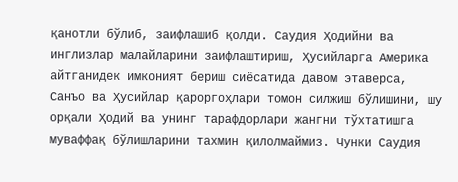қанотли бўлиб, заифлашиб қолди. Саудия Ҳодийни ва инглизлар малайларини заифлаштириш, Ҳусийларга Америка айтганидек имконият бериш сиёсатида давом этаверса, Санъо ва Ҳусийлар қароргоҳлари томон силжиш бўлишини, шу орқали Ҳодий ва унинг тарафдорлари жангни тўхтатишга муваффақ бўлишларини тахмин қилолмаймиз. Чунки Саудия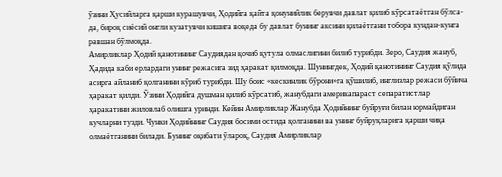ўзини Ҳусийларга қарши курашувчи, Ҳодийга қайта қонунийлик берувчи давлат қилиб кўрсатаётган бўлса-да, бироқ сиёсий онгли кузатувчи кишига воқеда бу давлат бунинг аксини қилаётгани тобора кундан-кунга равшан бўлмоқда.
Амирликлар Ҳодий қанотининг Саудиядан қочиб қутула олмаслигини билиб турибди. Зеро, Саудия жануб, Ҳадида каби ерлардаги унинг режасига зид ҳаракат қилмоқда. Шунингдек, Ҳодий қанотининг Саудия қўлида асирга айланиб қолганини кўриб турибди. Шу боис «кескинлик бўрони»га қўшилиб, инглизлар режаси бўйича ҳаракат қилди. Ўзини Ҳодийга душман қилиб кўрсатиб, жанубдаги америкапараст сепаратистлар ҳаракатини жиловлаб олишга уринди. Кейин Амирликлар Жанубда Ҳодийнинг буйруғи билан юрмайдиган кучларни тузди. Чунки Ҳодийнинг Саудия босими остида қолганини ва унинг буйруқларига қарши чиқа олмаётганини билади. Бунинг оқибати ўлароқ, Саудия Амирликлар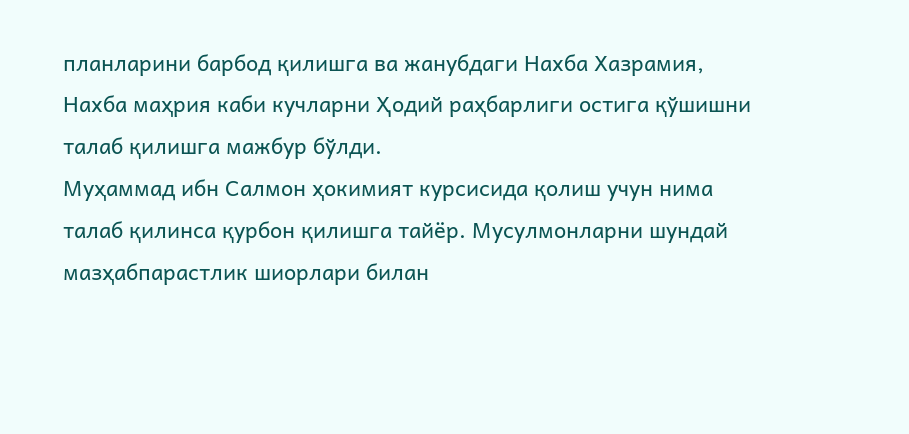планларини барбод қилишга ва жанубдаги Нахба Хазрамия, Нахба маҳрия каби кучларни Ҳодий раҳбарлиги остига қўшишни талаб қилишга мажбур бўлди.
Муҳаммад ибн Салмон ҳокимият курсисида қолиш учун нима талаб қилинса қурбон қилишга тайёр. Мусулмонларни шундай мазҳабпарастлик шиорлари билан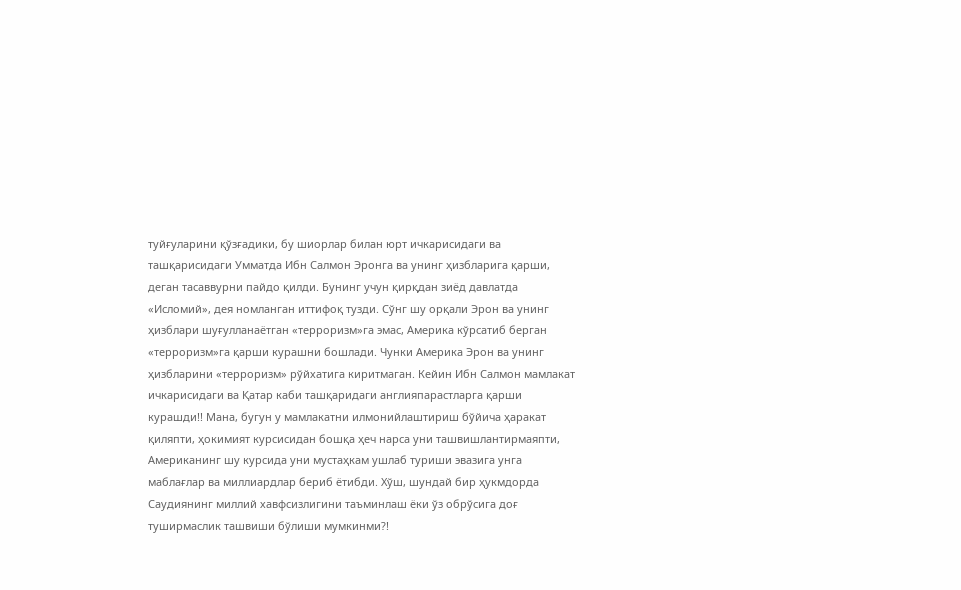туйғуларини қўзғадики, бу шиорлар билан юрт ичкарисидаги ва ташқарисидаги Умматда Ибн Салмон Эронга ва унинг ҳизбларига қарши, деган тасаввурни пайдо қилди. Бунинг учун қирқдан зиёд давлатда «Исломий», дея номланган иттифоқ тузди. Сўнг шу орқали Эрон ва унинг ҳизблари шуғулланаётган «терроризм»га эмас, Америка кўрсатиб берган «терроризм»га қарши курашни бошлади. Чунки Америка Эрон ва унинг ҳизбларини «терроризм» рўйхатига киритмаган. Кейин Ибн Салмон мамлакат ичкарисидаги ва Қатар каби ташқаридаги англияпарастларга қарши курашди!! Мана, бугун у мамлакатни илмонийлаштириш бўйича ҳаракат қиляпти, ҳокимият курсисидан бошқа ҳеч нарса уни ташвишлантирмаяпти, Американинг шу курсида уни мустаҳкам ушлаб туриши эвазига унга маблағлар ва миллиардлар бериб ётибди. Хўш, шундай бир ҳукмдорда Саудиянинг миллий хавфсизлигини таъминлаш ёки ўз обрўсига доғ туширмаслик ташвиши бўлиши мумкинми?!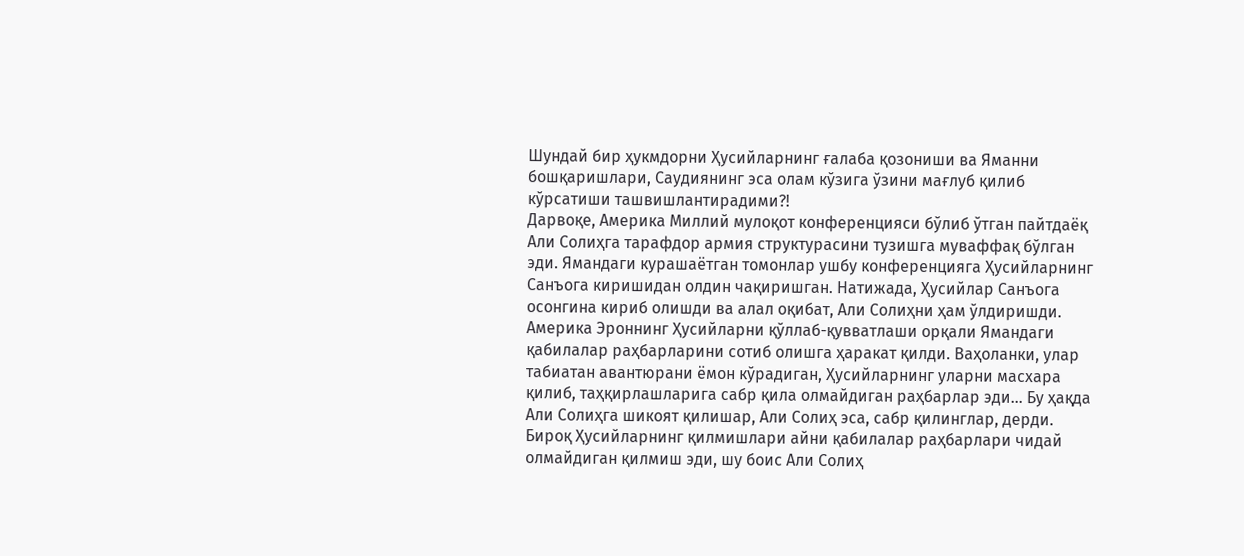Шундай бир ҳукмдорни Ҳусийларнинг ғалаба қозониши ва Яманни бошқаришлари, Саудиянинг эса олам кўзига ўзини мағлуб қилиб кўрсатиши ташвишлантирадими?!
Дарвоқе, Америка Миллий мулоқот конференцияси бўлиб ўтган пайтдаёқ Али Солиҳга тарафдор армия структурасини тузишга муваффақ бўлган эди. Ямандаги курашаётган томонлар ушбу конференцияга Ҳусийларнинг Санъога киришидан олдин чақиришган. Натижада, Ҳусийлар Санъога осонгина кириб олишди ва алал оқибат, Али Солиҳни ҳам ўлдиришди. Америка Эроннинг Ҳусийларни қўллаб-қувватлаши орқали Ямандаги қабилалар раҳбарларини сотиб олишга ҳаракат қилди. Ваҳоланки, улар табиатан авантюрани ёмон кўрадиган, Ҳусийларнинг уларни масхара қилиб, таҳқирлашларига сабр қила олмайдиган раҳбарлар эди… Бу ҳақда Али Солиҳга шикоят қилишар, Али Солиҳ эса, сабр қилинглар, дерди. Бироқ Ҳусийларнинг қилмишлари айни қабилалар раҳбарлари чидай олмайдиган қилмиш эди, шу боис Али Солиҳ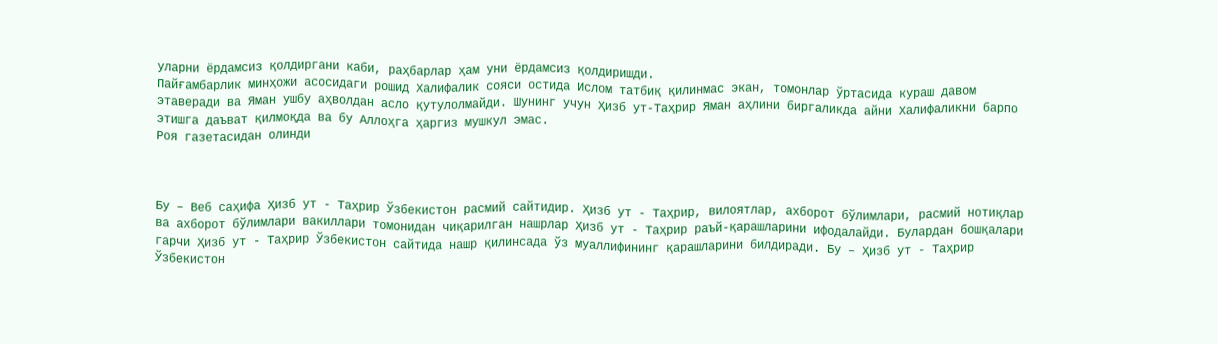уларни ёрдамсиз қолдиргани каби, раҳбарлар ҳам уни ёрдамсиз қолдиришди.
Пайғамбарлик минҳожи асосидаги рошид Халифалик сояси остида Ислом татбиқ қилинмас экан, томонлар ўртасида кураш давом этаверади ва Яман ушбу аҳволдан асло қутулолмайди. Шунинг учун Ҳизб ут-Таҳрир Яман аҳлини биргаликда айни Халифаликни барпо этишга даъват қилмоқда ва бу Аллоҳга ҳаргиз мушкул эмас.
Роя газетасидан олинди



Бу – Веб саҳифа Ҳизб ут - Таҳрир Ўзбекистон расмий сайтидир. Ҳизб ут - Таҳрир, вилоятлар, ахборот бўлимлари, расмий нотиқлар ва ахборот бўлимлари вакиллари томонидан чиқарилган нашрлар Ҳизб ут - Таҳрир раъй-қарашларини ифодалайди. Булардан бошқалари гарчи Ҳизб ут - Таҳрир Ўзбекистон сайтида нашр қилинсада ўз муаллифининг қарашларини билдиради. Бу – Ҳизб ут - Таҳрир Ўзбекистон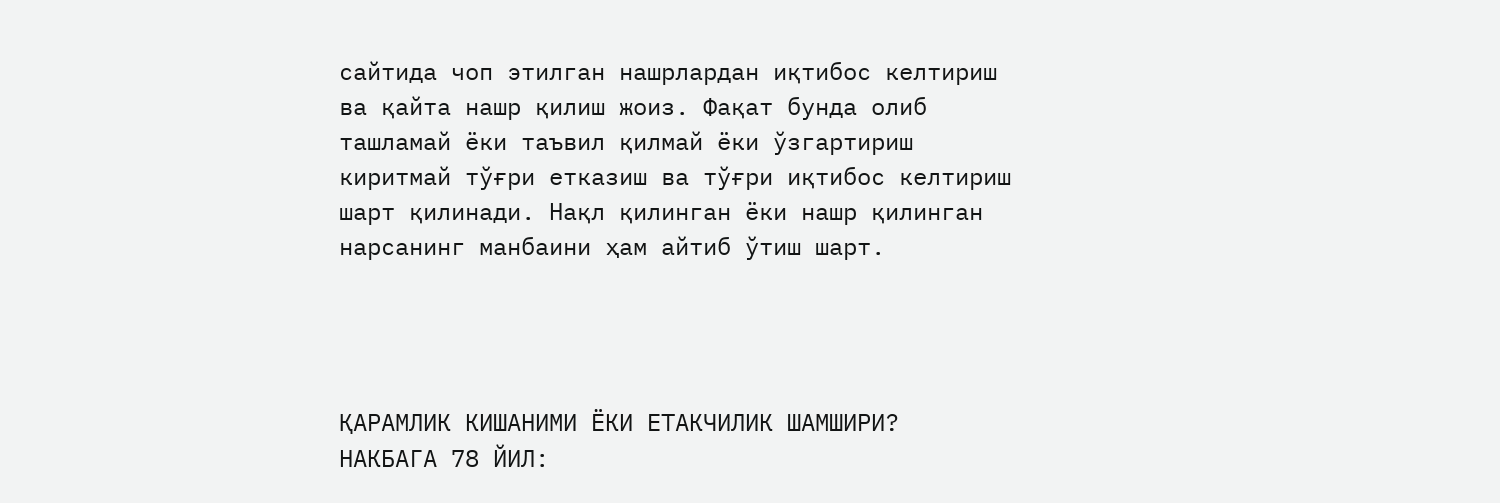сайтида чоп этилган нашрлардан иқтибос келтириш ва қайта нашр қилиш жоиз. Фақат бунда олиб ташламай ёки таъвил қилмай ёки ўзгартириш киритмай тўғри етказиш ва тўғри иқтибос келтириш шарт қилинади. Нақл қилинган ёки нашр қилинган нарсанинг манбаини ҳам айтиб ўтиш шарт.




ҚАРАМЛИК КИШАНИМИ ЁКИ ЕТАКЧИЛИК ШАМШИРИ?
НАКБАГА 78 ЙИЛ: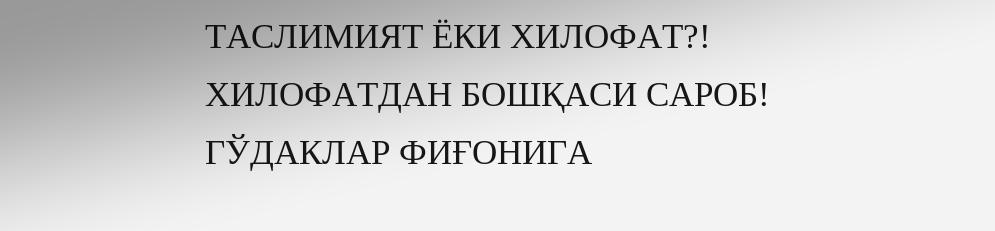ТАСЛИМИЯТ ЁКИ ХИЛОФАТ?!
ХИЛОФАТДАН БОШҚАСИ САРОБ!
ГЎДАКЛАР ФИҒОНИГА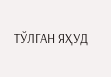ТЎЛГАН ЯҲУД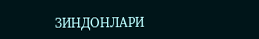ЗИНДОНЛАРИ